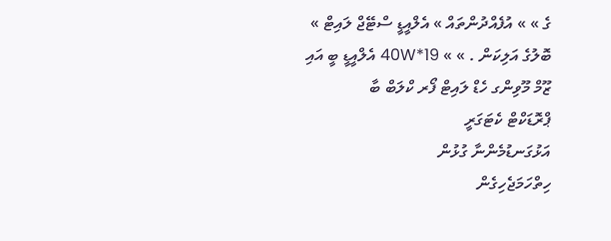ގެ » » އުފެއްދުންތައް » އެލްއީޑީ ސްޓޭޖް ލައިޓް » ބޮލުގެ އަލިކަން . » » 19*40W އެލްއީޑީ ބީ އައި ޒޫމް މޫވިންގ ހެޑް ލައިޓް ފޯރ ކްލަބް ބާ
ޕްރޮޑަކްޓް ކެޓަގަރީ
އަޅުގަނޑުމެންނާ ގުޅުން
ހިތްހަމަޖެހިގެން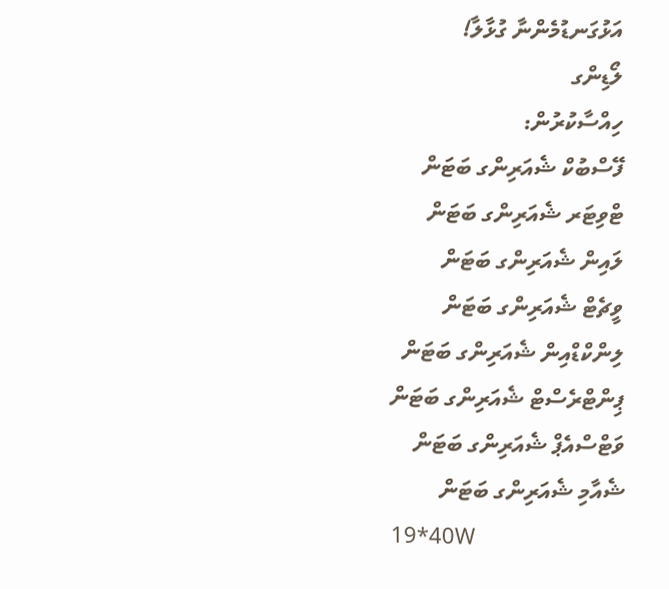އަޅުގަނޑުމެންނާ ގުޅާލާ!
ލޯޑިންގ
ހިއްސާކުރުން:
ފޭސްބުކް ޝެއަރިންގ ބަޓަން
ޓްވިޓަރ ޝެއަރިންގ ބަޓަން
ލައިން ޝެއަރިންގ ބަޓަން
ވީޗެޓް ޝެއަރިންގ ބަޓަން
ލިންކްޑްއިން ޝެއަރިންގ ބަޓަން
ޕިންޓްރެސްޓް ޝެއަރިންގ ބަޓަން
ވަޓްސްއެޕް ޝެއަރިންގ ބަޓަން
ޝެއާމި ޝެއަރިންގ ބަޓަން
19*40W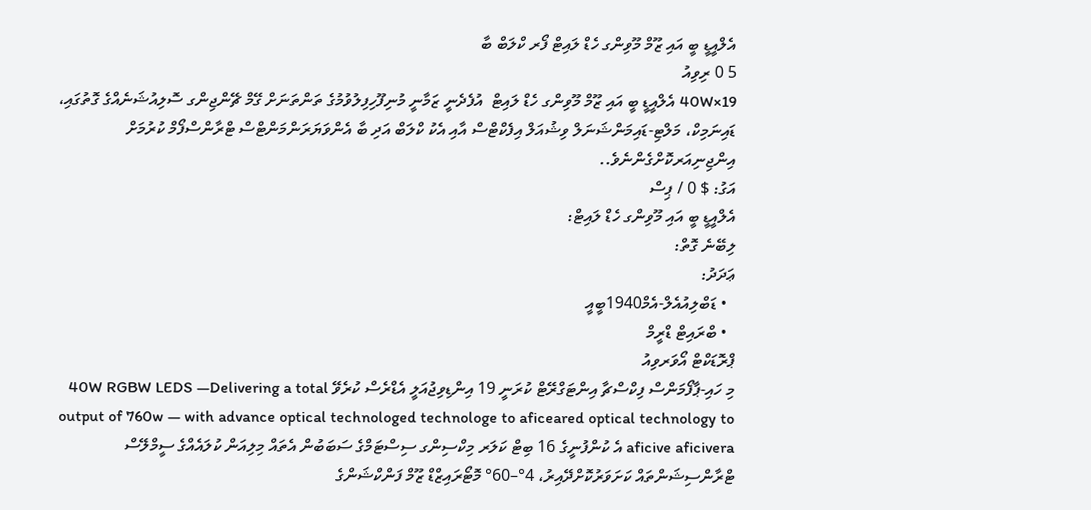އެލްއީޑީ ބީ އައި ޒޫމް މޫވިންގ ހެޑް ލައިޓް ފޯރ ކްލަބް ބާ
5 0 ރިވިއު
19×40W އެލްއީޑީ ބީ އައި ޒޫމް މޫވިންގ ހެޑް ލައިޓް  އުފެދެނީ ޒަމާނީ މުނިފޫހިފިލުވުމުގެ ތަންތަނަށް ގޭމް ޗޭންޖިންގ ސޮލިއުޝަނެއްގެ ގޮތުގައި، ޑައިނަމިކް، މަލްޓި-ޑައިމަންޝަނަލް ވިޝުއަލް އިފެކްޓްސް އާއި އެކު ކްލަބް އަދި ބާ އެންވަޔަރަންމަންޓްސް ޓްރާންސްފޯމް ކުރުމަށް އިންޖިނިއަރކޮށްގެންނެވެ..
އަގު: $ 0 / ޕިސް
އެލްއީޑީ ބީ އައި މޫވިންގ ހެޑް ލައިޓް:
ލިބޭނެ ގޮތް:
ޢަދަދު:
  • ޑަބްލިއުއެލް-އެމް1940ބީއީ
  • ބްރައިޓް ޑްރީމް
ޕްރޮޑަކްޓް އޯވަރވިއު
މި ހައި-ޕާފޯމަންސް ފިކްސްޗާ އިންޓަގްރޭޓް ކުރަނީ 19 އިންޑިވިޖުއަލީ އެޑްރެސް ކުރެވޭ 40W RGBW LEDS —Delivering a total output of 760w — with advance optical technologed technologe to aficeared optical technology to aficive aficivera އެ ކުންފުނީގެ 16 ބިޓް ކަލަރ މިކްސިންގ ސިސްޓަމްގެ ސަބަބުން އެތައް މިލިއަން ކުލައެއްގެ ސީމްލޭސް ޓްރާންސިޝަންތައް ކަށަވަރުކޮށްދޭއިރު، 4°–60° މޮޓޯރައިޒްޑް ޒޫމް ފަންކްޝަންގެ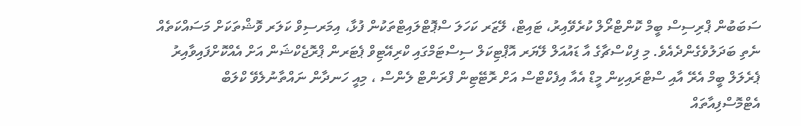ސަބަބުން ޕްރިސިސް ބީމް ކޮންޓްރޯލް ކުރެވޭއިރު، ޓައިޓް، ލޭޒަރ ކަހަލަ ސްޕޮޓްލައިޓްތަކުން ފުޅާ، އިމަރސިވް ކަލަރ ވޮޝްތަކަށް މަސައްކަތެއް ނެތި ބަދަލުވެގެންދެއެވެ. މި ފިކްސްޗާގެ އާ ޑައުއަލް ލޭޔަރ އޮޕްޓިކަލް ސިސްޓަމްގައި ކްރިއޭޓިވް ޕެޓަރން ޕްރޮޖެކްޝަން އަށް އެއްކޮށްފައިވާއިރު ޕެރެލަލް ބީމް އެރޭ އާއި ސްޓްރައިކިން މީޑް އެއާ އިފެކްޓްސް އަށް ރޮޓޭޓިން ފްރަންޓް ލެންސް ، މިއީ ހަނދާން ނައްތާނުލެވޭ ކްލަބް އެޓްމޮސްފިއާތައް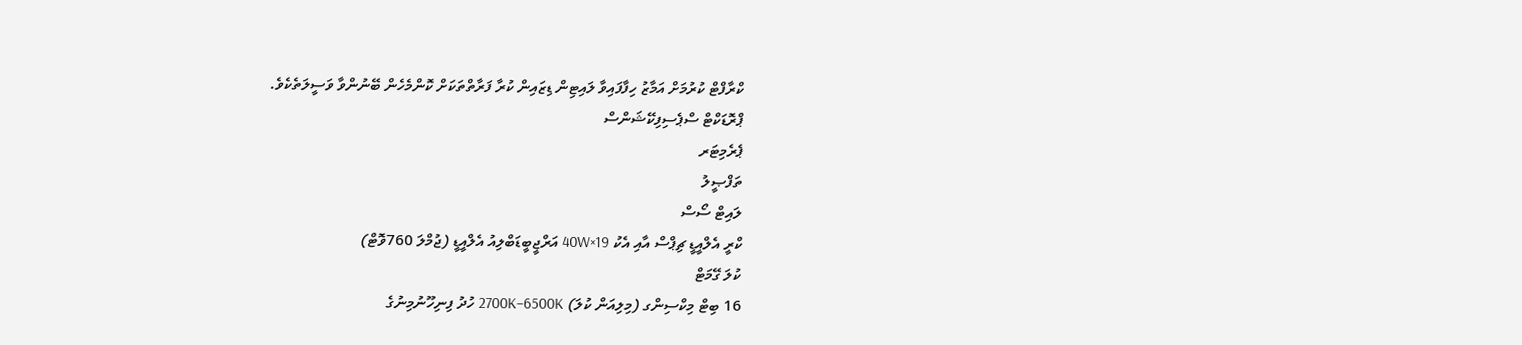ކްރާފްޓް ކުރުމަށް އަމާޒު ހިފާފައިވާ ލައިޓިން ޑިޒައިން ކުރާ ފަރާތްތަކަށް ކޮންމެހެން ބޭނުންވާ ވަސީލަތެކެވެ.
ޕްރޮޑަކްޓް ސްޕެސިފިކޭޝަންސް
ޕެރެމިޓަރ
ތަފްޞީލު
ލައިޓް ސޯސް
ކްރީ އެލްއީޑީ ޗިޕްސް އާއި އެކު 19×40W އަރްޖީބީޑަބްލިއު އެލްއީޑީ (ޖުމްލަ 760ވޮޓް)
ކުލަ ގޭމަޓް
16 ބިޓް މިކްސިންގ (މިލިއަން ކުލަ) 2700K–6500K ހުދު ފިނިހޫނުމިނުގެ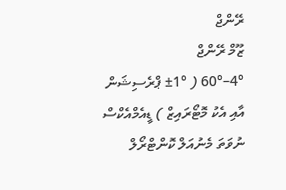ރޭންޖް
ޒޫމް ރޭންޖް
4°–60° ( ±1° ޕްރެސިޝަން އާއި އެކު މޮޓޯރައިޒް ) ޑީއެމްއެކްސް ނުވަތަ މެނުއަލް ކޮންޓްރޯލް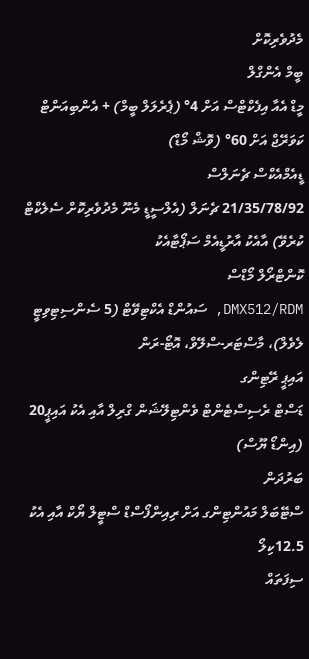މެދުވެރިކޮށް
ބީމް އެންގްލް
މީޑް އެއާ އިފެކްޓްސް އަށް 4° (ޕެރެލަލް ބީމް) + އެންބިއަންޓް ކަވަރޭޖް އަށް 60° (ވޮޝް މޯޑް)
ޑީއެމްއެކްސް ޗެނަލްސް
21/35/78/92 ޗެނަލް (އެލްސީޑީ މެނޫ މެދުވެރިކޮށް ސެލެކްޓް ކުރެވޭ) އާއެކު އާރުޑީއެމް ސަޕޯޓާއެކު
ކޮންޓްރޯލް މޯޑްސް
DMX512/RDM, ސައުންޑް އެކްޓިވޭޓް (5 ސެންސިޓިވިޓީ ލެވެލް)، މާސްޓަރ-ސްލޭވް، އޮޓޯ-ރަން
އައިޕީ ރޭޓިންގ
ޑަސްޓް ރެސިސްޓެންޓް ވެންޓިލޭޝަން ގްރިލް އާއި އެކު އައިޕީ20 (އިންޑޯ ޔޫސް)
ބަރުދަން
ސްޓޭބަލް މައުންޓިންގ އަށް ރިއިންފޯސްޑް ސްޓީލް ޔޯކް އާއި އެކު 12.5ކިލޯ
ސިފަތައް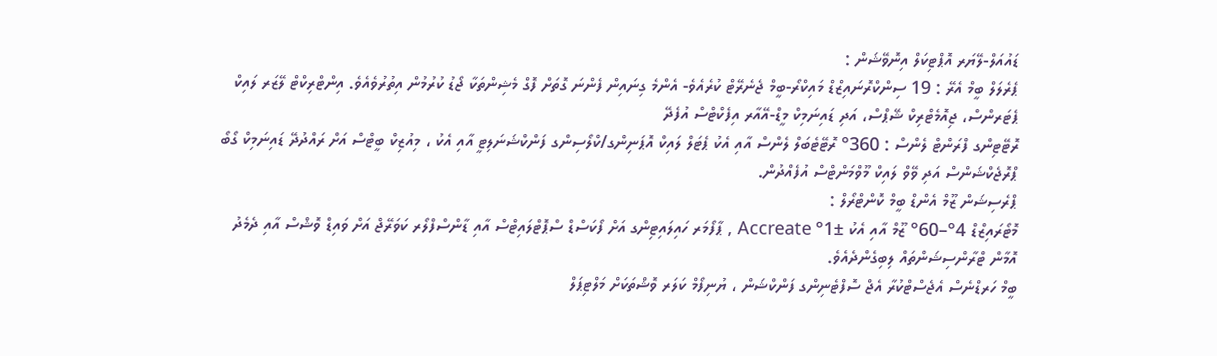ޑައުއަލް-ލޭޔަރ އޮޕްޓިކަލް އިނޮވޭޝަން :
ޕެރެލަލް ބީމް އެރޭ : 19 ސިންކްރޮނައިޒްޑް މައިކްރޯ-ބީމް ޖެނެރޭޓް ކުރެއެވެ- އެންމެ ގިނައިން ފެންނަ ގޮތަށް ފޮގް މެޝިންތަކާ ޖޯޑު ކުރުމުން އިތުރުވެއެވެ. އިންޓްރިކްޓް ލޭޒަރ ލައިކް ޕެޓަރންސް، ޖިއޮމެޓްރިކް ޝޭޕްސް، އަދި ޑައިނަމިކް މީޑް-އޭއާރ އިފެކްޓްސް އުފެދޭ
ރޮޓޭޓިންގ ފްރަންޓް ލެންސް : 360° ރޮޓޭޓެބަލް ލެންސް އާއި އެކު ޕެޓަލް ލައިކް އޮޕަނިންގ/ކްލޯސިންގ ފަންކްޝަނަލިޓީ އާއި އެކު ، މިއުޒިކް ބީޓްސް އަށް ރައްދުދޭ ޑައިނަމިކް ގޯބޯ ޕްރޮޖެކްޝަންސް އަދި ވޭވް ލައިކް މޫވްމަންޓްސް އުފެއްދުން.
ޕްރެސިޝަން ޒޫމް އެންޑް ބީމް ކޮންޓްރޯލް :
މޮޓޯރައިޒްޑް 4°–60° ޒޫމް އާއި އެކު ±1° Accreate , ޕާފޯމަރ ހައިލައިޓިންގ އަށް ފޯކަސްޑް ސްޕޮޓްލައިޓްސް އާއި ޑާންސްފްލޯރ ކަވަރޭޖް އަށް ވައިޑް ވޮޝްސް އާއި ދެމެދު އޮމާން ޓްރާންސިޝަންތައް ލިބިގެންދެއެވެ.
ބީމް ހަރޑްނެސް އެޖެސްޓްކުރާ އެޖް ސޮފްޓެނިންގ ފަންކްޝަން ، ޔުނިފޯމް ކަލަރ ވޮޝްތަކަށް މަލްޓިޕަލް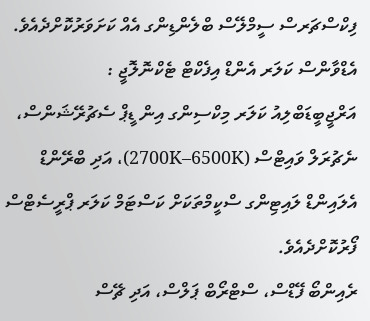ފިކްސްޗަރސް ސީމްލޭސް ބްލެންޑިންގ އެއް ކަށަވަރުކޮށްދެއެވެ.
އެޑްވާންސް ކަލަރ އެންޑް އިފެކްޓް ޓެކްނޮލޮޖީ :
އަރްޖީބީޑަބްލިއު ކަލަރ މިކްސިންގ އިން ޑީޕް ސެޗުރޭޝަންސް، ނެޗުރަލް ވައިޓްސް (2700K–6500K)، އަދި ބްރޭންޑް އެލައިންޑް ލައިޓިންގ ސްކީމްތަކަށް ކަސްޓަމް ކަލަރ ޕްރީސެޓްސް ފޯރުކޮށްދެއެވެ.
ރެއިންބޯ ފޭޑްސް، ސްޓްރޯބް ޕަލްސް، އަދި ޗޭސް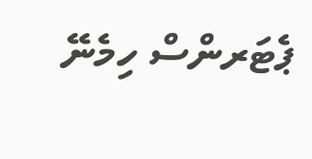ޕެޓަރންސް ހިމެނޭ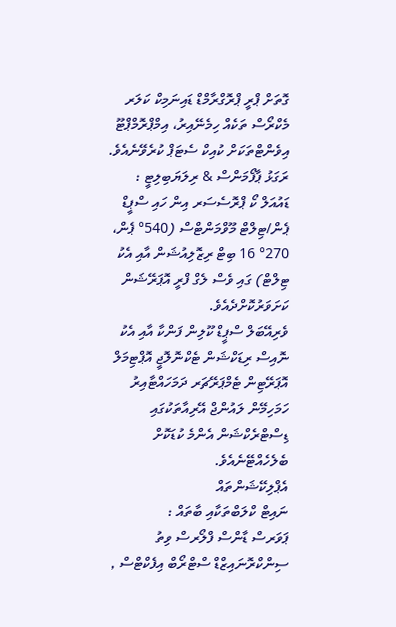ގޮތަށް ޕްރީ ޕްރޮގްރާމްޑް ޑައިނަމިކް ކަލަރ މެކްރޯސް ތަކެއް ހިމެނޭއިރު، އިމްޕްރޮމްޕްޓޫ އިވެންޓްތަކަށް ކުއިކް ސެޓަޕް ކުރެވޭނެއެވެ.
ރަގަޅު ޕާފޯމަންސް & ރިލަޔަބިލިޓީ :
ޑައުއަލް ކޯ ޕްރޮސެސަރ އިން ހައި ސްޕީޑް ޕެން/ޓިލްޓް މޫވްމަންޓްސް (540° ޕެން، 270° 16 ބިޓް ރިޒޮލިއުޝަން އާއި އެކު ޓިލްޓް) ގައި ވެސް ލެގް ފްރީ އޮޕަރޭޝަން ކަށަވަރުކޮށްދެއެވެ.
ވެރިއޭބަލް ސްޕީޑް ކޫލިން ފަންކާ އާއި އެކު ނޮއިސް ރިޑަކްޝަން ޓެކްނޮލޮޖީ އޮޕްޓިމަލް އޮޕަރޭޓިން ޓެމްޕަރޭޗަރ ދަމަހައްޓާއިރު ހަމަހިމޭން ލައުންޖް އޭރިއާތަކުގައި ޑިސްޓްރެކްޝަން އެންމެ ކުޑަކޮށް ބެލެހެއްޓޭނެއެވެ.
އެޕްލިކޭޝަންތައް
ނައިޓް ކްލަބްތަކާއި ބާތައް :
ޕަވަރސް ޑާންސް ފްލޯރސް ވިތު ސިންކްރޮނައިޒްޑް ސްޓްރޯބް އިފެކްޓްސް ,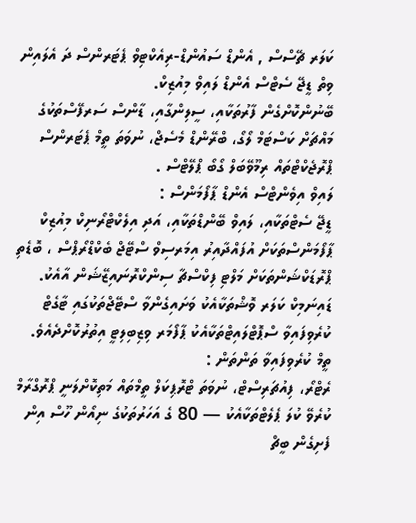ކަލަރ ޗޭސްސް , އެންޑް ސައުންޑް-ރިއެކްޓިވް ޕެޓަރންސް ދަ އެލައިން ވިތް ޑީޖޭ ސެޓްސް އެންޑް ލައިވް މިއުޒިކް.
ބޭނުންކޮށްގެން ފާރުތަކާއި، ސީލިންގާއި، ޑާންސް ސަރފޭސްތަކުގެ މައްޗަށް ކަސްޓަމް ލޯގޯ، ބްރޭންޑް މެސެޖް، ނުވަތަ ތީމް ޕެޓަރންސް ޕްރޮޖެކްޓްތައް ރިމޫވޭބަލް ގޯބޯ ޕްލޭޓްސް .
ލައިވް އިވެންޓްސް އެންޑް ޕާފޯމަންސް :
ޑީޖޭ ސެޓްތަކާއި، ލައިވް ބޭންޑްތަކާއި، އަދި އިލެކްޓްރޯނިކް މިއުޒިކް ޕާފޯމަންސްތަކަށް އުފައްދާއިރު އިމަރސިވް ސްޓޭޖް ބެކްޑްރޯޕްސް ، ބޮޑެތި ޕްރޮޑަކްޝަންތަކަށް މަލްޓި ފިކްސްޗާ ސިންކްރޮނައިޒޭޝަން އާއެކު.
ޑައިނަމިކް ކަލަރ ވޮޝްތަކާއެކު ވަށައިގެންވާ ސްޓޭޖްތަކުގައި ޓާގެޓް ކުރެވިފައިވާ ސްޕޮޓްލައިޓްތަކާއެކު ޕާފޯމަރ ވިޒިބިލިޓީ އިތުރުކޮށްދެއެވެ.
ތީމް ކުރެވިފައިވާ ތަންތަން :
ރެޓްރޯ، ފިއުޗަރިސްޓް، ނުވަތަ ޓްރޮޕިކަލް ތީމްތައް މަތިކޮށްލަނީ ޕްރޮގްރާމް ކުރެވޭ ކުލަ ޕެލެޓްތަކާއެކު — 80 ގެ އަހަރުތަކުގެ ނިއޯން ހޫސް އިން ފެށިގެން ބީޗް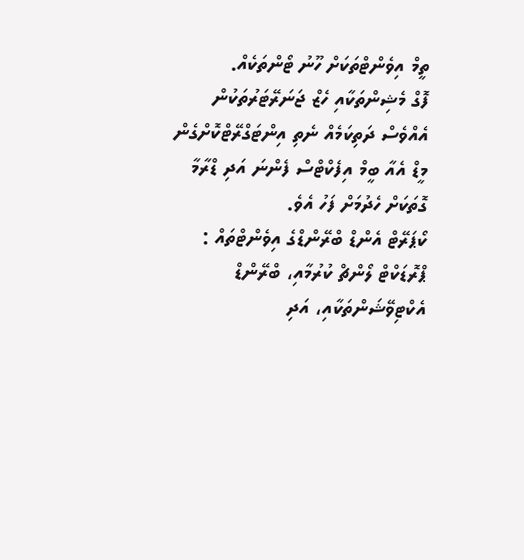ތީމް އިވެންޓްތަކަށް ހޫނު ޓޯންތަކެއް.
ފޮގް މެޝިންތަކާއި ހެޒް ޖަނަރޭޓަރުތަކުން އެއްވެސް ދަތިކަމެއް ނެތި އިންޓަގްރޭޓްކޮށްގެން މީޑް އެއާ ބީމް އިފެކްޓްސް ފެންނަ އަދި ޑްރާމާ ގޮތަކަށް ހެދުމަށް ފަހު އެވެ.
ކޯޕަރޭޓް އެންޑް ބްރޭންޑްގެ އިވެންޓްތައް :
ޕްރޮޑަކްޓް ލޯންޗް ކުރުމާއި، ބްރޭންޑް އެކްޓިވޭޝަންތަކާއި، އަދި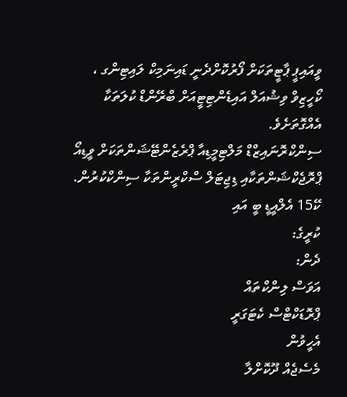ވީއައިޕީ ޕާޓީތަކަށް ފޯރުކޮށްދެނީ ޑައިނަމިކް ލައިޓިންގ ، ކޯހީޒިވް ވިޝުއަލް އައިޑެންޓިޓީއަށް ބްރޭންޑް ކުލަތަކާ އެއްގޮތަށެވެ.
ސިންކްރޮނައިޒްޑް މަލްޓިމީޑިއާ ޕްރެޒެންޓޭޝަންތަކަށް ވީޑިއޯ ޕްރޮޖެކްޝަންތަކާއި ޑިޖިޓަލް ސްކްރީންތަކާ ސިންކްކުރުން.
ކޭ15 އެލްއީޑީ ބީ އައި
ކުރީގެ:
ދެން:
އަވަސް ލިންކްތައް
ޕްރޮޑަކްޓްސް ކެޓަގަރީ
އެހީވުން
މެސެޖެއް ދޫކޮށްލާ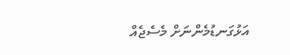އަޅުގަނޑުމެންނަށް މެސެޖެއް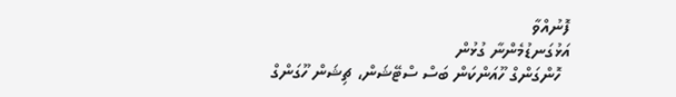ފޮނުއްވާ
އަޅުގަނޑުމެންނާ ގުޅުން
  ހޮންގަންގް ހޫއަންކަން ބަސް ސްޓޭޝަން، ޗިޝަން ހޫގަންގް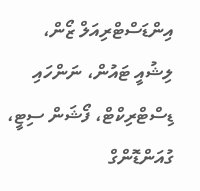އިންޑަސްޓްރިއަލް ޒޯން، ލިޝުއީ ޓައުން، ނަންހައި ޑިސްޓްރިކްޓް، ފޯޝަން ސިޓީ، ގުއަންޑޮންގް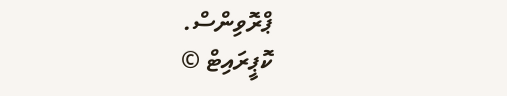ޕްރޮވިންސް.
ކޮޕީރައިޓް ©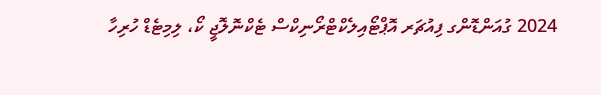2024 ގުއަންޑޮންގ ފިއުޗަރ އޮޕްޓޯއިލެކްޓްރޯނިކްސް ޓެކްނޮލޮޖީ ކޯ، ލިމިޓެޑް ހުރިހާ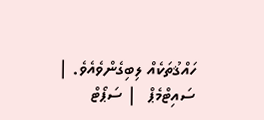ހައްޤުތަކެއް ލިބިގެންވެއެވެ. | ސައިޓްމެޕް  | ސަޕޯޓް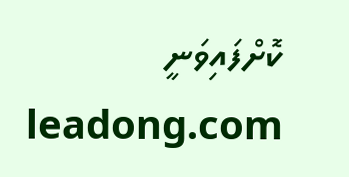ކޮށްފައިވަނީ leadong.com